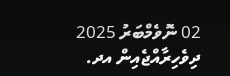02 ނޮވެމްބަރު 2025
ދިވެހިރާއްޖެއިން އދ.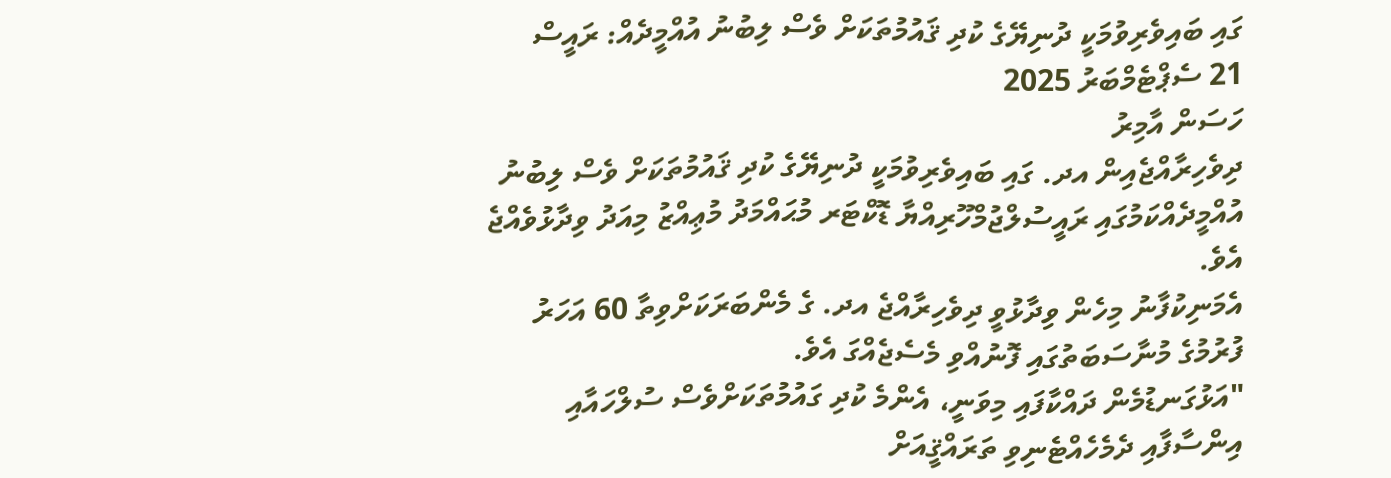ގައި ބައިވެރިވުމަކީ ދުނިޔޭގެ ކުދި ޤައުމުތަކަށް ވެސް ލިބުނު އުއްމީދެއް: ރައީސް
21 ސެޕްޓެމްބަރު 2025
ހަސަން އާމިރު
ދިވެހިރާއްޖެއިން އދ. ގައި ބައިވެރިވުމަކީ ދުނިޔޭގެ ކުދި ޤައުމުތަކަށް ވެސް ލިބުނު އުއްމީދެއްކަމުގައި ރައީސުލްޖުމްހޫރިއްޔާ ޑޮކްޓަރ މުޙައްމަދު މުޢިއްޒު މިއަދު ވިދާޅުވެއްޖެ އެވެ.
އެމަނިކުފާނު މިހެން ވިދާޅުވީ ދިވެހިރާއްޖެ އދ. ގެ މެންބަރަކަށްވިތާ 60 އަހަރު ފުރުމުގެ މުނާސަބަތުގައި ފޮނުއްވި މެސެޖެއްގަ އެވެ.
"އަޅުގަނޑުމެން ދައްކާފައި މިވަނީ، އެންމެ ކުދި ގައުމުތަކަށްވެސް ސުލްހައާއި އިންސާފާއި ދެމެހެއްޓެނިވި ތަރައްޤީއަށް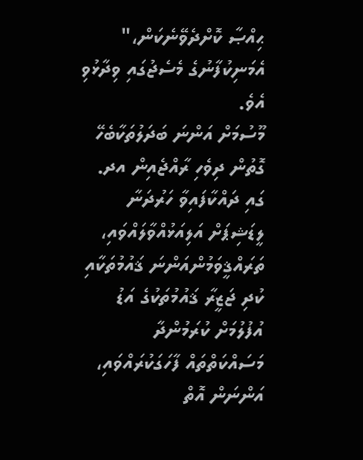ޙިއްޞާ ކޮށްދެވޭނެކަން،" އެމަނިކުފާނުގެ މެސެޖުގައި ވިދާޅުވި އެވެ.
މޫސުމަށް އަންނަ ބަދަލުތަކާބެހޭ ގޮތުން ދިވެހި ރާއްޖެއިން އދ. ގައި ދައްކާފައިވާ ހަރުދަނާ ލީޑަޝިޕަށް އަލިއަޅުއްވާލައްވައި، ތަރައްޤީވަމުންއަންނަ ޤައުމުތަކާއި ކުދި ޖަޒީރާ ޤައުމުތަކުގެ އަޑު އުފުލުމަށް ކުރަމުންދާ މަސައްކަތްތައް ފާހަގަކުރައްވައި، އަންނަން އޮތް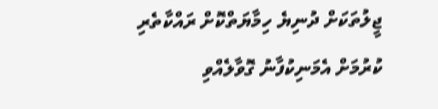ޖީލުތަކަށް ދުނިޔެ ހިމާޔަތްކޮށް ރައްކާތެރި ކުރުމަށް އެމަނިކުފާނު ގޮވާލެއްވި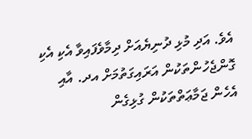އެވެ. އަދި މުޅި ދުނިޔެއަށް ދިމާވެފައިވާ އެކި އެކި ގޮންޖެހުންތަކުން އަރައިގަތުމަށް އދ. އާއި އެހެން ޖަމާޢަތްތަކުން ގުޅިގެން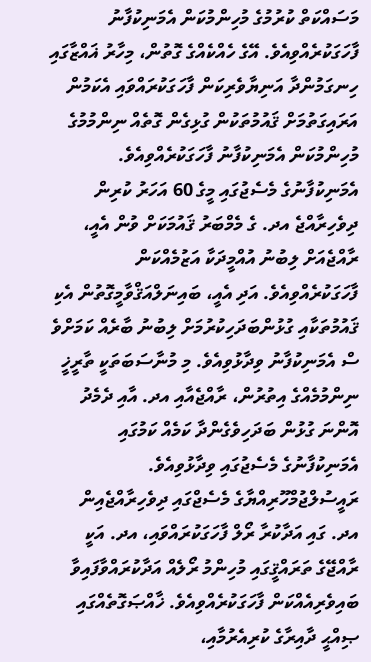މަސައްކަތް ކުރުމުގެ މުހިންމުކަން އެމަނިކުފާނު ފާހަގަކުރެއްވިއެވެ. އޭގެ ހެއްކެއްގެ ގޮތުން، މިހާރު ޣައްޒާގައި ހިނގަމުންދާ އަނިޔާވެރިކަން ފާހަގަކުރައްވައި އެކަމުން އަރައިގަތުމަށް ޤައުމުތަކުން ގުޅިގެން ގޮތެއް ނިންމުމުގެ މުހިންމުކަން އެމަނިކުފާނު ފާހަގަކުރެއްވިއެވެ.
އެމަނިކުފާނުގެ މެސެޖުގައި މީގެ 60 އަހަރު ކުރިން ދިވެހިރާއްޖެ އދ. ގެ މެމްބަރު ޤައުމަކަށް ވުން އެއީ، ރާއްޖެއަށް ލިބުނު އުއްމީދަކާ އަޒުމެއްކަން ފާހަގަކުރެއްވިއެވެ. އަދި އެއީ، ބައިނަލްއަޤްވާމީގޮތުން އެކި ޤައުމުތަކާއި ގުޅުންބަދަހިކުރުމަށް ލިބުނު ބާރެއް ކަމަށްވެ ސް އެމަނިކުފާނު ވިދާޅުވިއެވެ. މި މުނާސަބަތަކީ ތާރީޚީ ނިންމުމެއްގެ އިތުރުން، ރާއްޖެއާއި އދ. އާއި ދެމެދު އޮންނަ ގުޅުން ބަދަހިވެގެންދާ ކަމެއް ކަމުގައި އެމަނިކުފާނުގެ މެސެޖުގައި ވިދާޅުވިއެވެ.
ރައީސުލްޖުމްހޫރިއްޔާގެ މެސެޖްގައި ދިވެހިރާއްޖެއިން އދ. ގައި އަދާކުރާ ރޯލް ފާހަގަކުރައްވައި، އދ. އަކީ ރާއްޖޭގެ ތަރައްޤީގައި މުހިންމު ރޯލެއް އަދާކުރައްވާފައިވާ ބައިވެރިއެއްކަން ފާހަގަކުރެއްވިއެވެ. ޚާއްޞަގޮތެއްގައި ޞިއްޙީ ދާއިރާގެ ކުރިއެރުމާއި،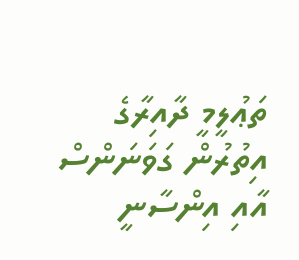ތަޢުލީމީ ދާއިރާގެ އިތުރުން ގަވަނަންސް އާއި އިންސާނީ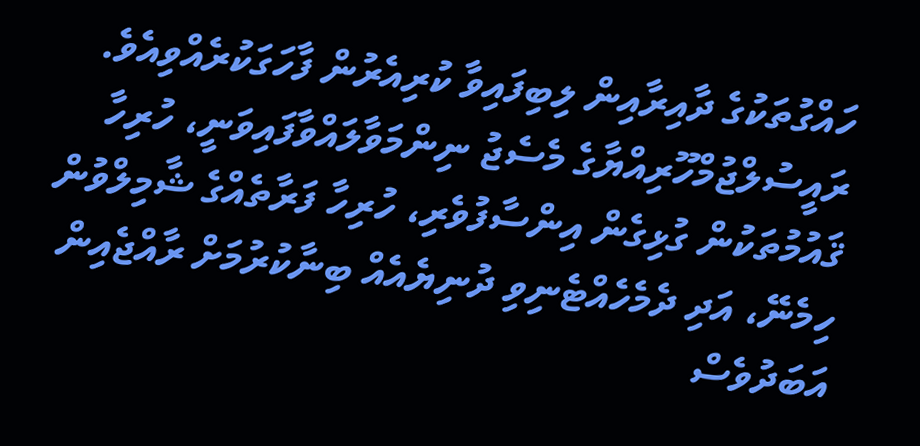ހައްގުތަކުގެ ދާއިރާއިން ލިބިފައިވާ ކުރިއެރުން ފާހަގަކުރެއްވިއެވެ.
ރައީސުލްޖުމްހޫރިއްޔާގެ މެސެޖު ނިންމަވާލައްވާފައިވަނީ، ހުރިހާ ޤައުމުތަކުން ގުޅިގެން އިންސާފުވެރި، ހުރިހާ ފަރާތެއްގެ ޝާމިލްވުން ހިމެނޭ، އަދި ދެމެހެއްޓެނިވި ދުނިޔެއެއް ބިނާކުރުމަށް ރާއްޖެއިން އަބަދުވެސް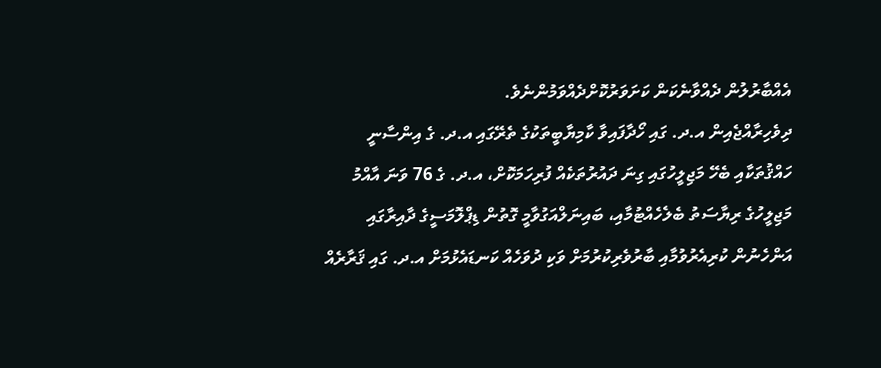އެއްބާރުލުން ދެއްވާނެކަން ކަށަވަރުކޮށްދެއްވަމުންނެވެ.
ދިވެހިރާއްޖެއިން އ.ދ. ގައި ހޯދާފައިވާ ކާމިޔާބީތަކުގެ ތެރޭގައި އ.ދ. ގެ އިންސާނީ ހައްޤުތަކާއި ބެހޭ މަޖިލީހުގައި ގިނަ ދައުރުތަކެއް ފުރިހަމަކޮށް، އ.ދ. ގެ 76 ވަނަ އާއްމު މަޖިލީހުގެ ރިޔާސަތު ބެލެހެއްޓުމާއި، ބައިނަލްއަގުވާމީ ގޮތުން ޑިޕްލޮމަސީގެ ދާއިރާގައި އަންހެނުން ކުރިއެރުވުމާއި ބާރުވެރިކުރުމަށް ވަކި ދުވަހެއް ކަނޑައެޅުމަށް އ.ދ. ގައި ޤަރާރެއް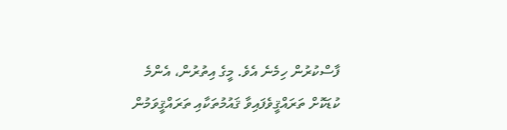ފާސްކުރުން ހިމެނެ އެވެ. މީގެ އިތުރުން، އެންމެ ކުޑަކޮށް ތަރައްޤީވެފައިވާ ޤައުމުތަކާއި ތަރައްޤީވަމުން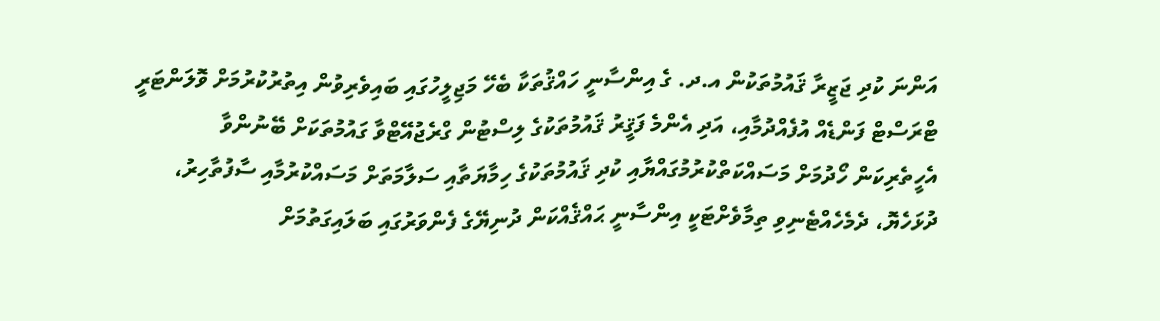އަންނަ ކުދި ޖަޒީރާ ޤައުމުތަކުން އ.ދ. ގެ އިންސާނީ ހައްޤުތަކާ ބެހޭ މަޖިލީހުގައި ބައިވެރިވުން އިތުރުކުރުމަށް ވޮލަންޓަރީ ޓްރަސްޓް ފަންޑެއް އުފެއްދުމާއި، އަދި އެންމެ ފަޤީރު ޤައުމުތަކުގެ ލިސްޓުން ގްރެޖުއޭޓްވާ ގައުމުތަކަށް ބޭނުންވާ އެހީތެރިކަން ހޯދުމަށް މަސައްކަތްކުރުމުގައްޔާއި ކުދި ޤައުމުތަކުގެ ހިމާޔަތާއި ސަލާމަތަށް މަސައްކުރުމާއި ސާފުތާހިރު، ދުޅަހެޔޮ، ދެމެހެއްޓެނިވި ތިމާވެށްޓަކީ އިންސާނީ ޙައްޤެއްކަން ދުނިޔޭގެ ފެންވަރުގައި ބަލައިގަތުމަށް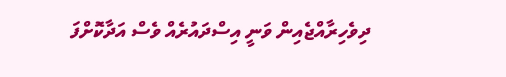ދިވެހިރާއްޖެއިން ވަނީ އިސްދައުރެއް ވެސް އަދާކޮށްފަ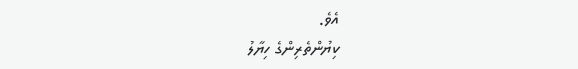އެވެ.
ކިޔުންތެރިންގެ ހިޔާލު